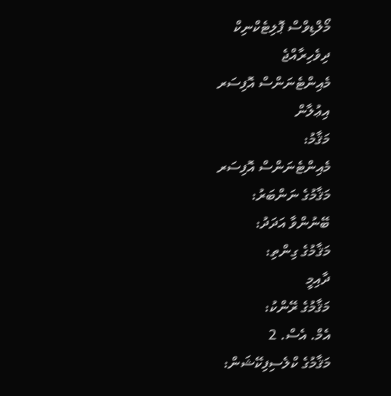މޯލްޑިވްސް ޕޮލިޓެކްނިކް
ދިވެހިރާއްޖެ
މެއިންޓެނަންސް އޮފިސަރ
އިޢުލާން
މަޤާމު:
މެއިންޓެނަންސް އޮފިސަރ
މަޤާމުގެ ނަންބަރު:
ބޭނުންވާ އަދަދު:
މަޤާމުގެ ގިންތި:
ދާއިމީ
މަޤާމުގެ ރޭންކު:
އެމް. އެސް. 2
މަޤާމުގެ ކްލެސިފިކޭޝަން: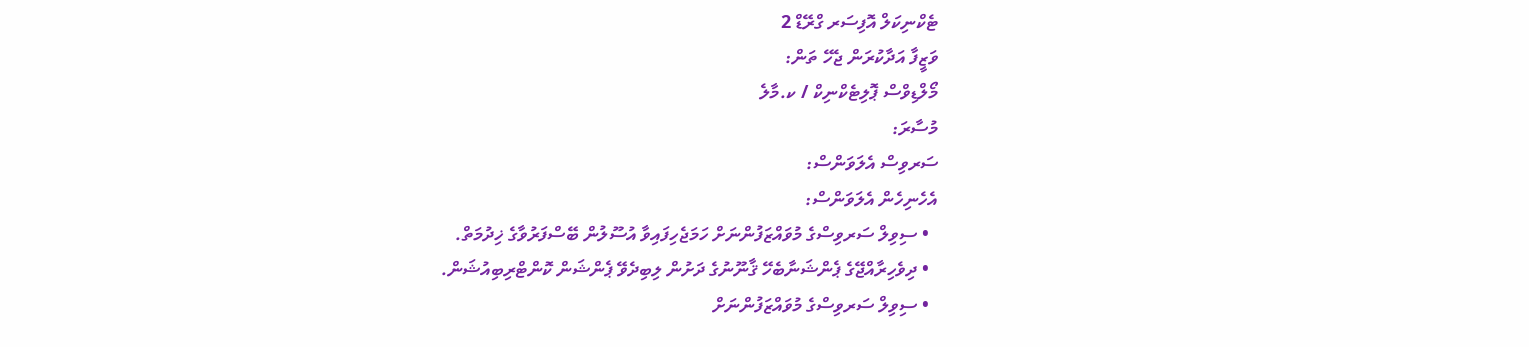ޓެކްނިކަލް އޮފިސަރ ގްރޭޑް 2
ވަޒީފާ އަދާކުރަން ޖެހޭ ތަން:
މޯލްޑިވްސް ޕޮލިޓެކްނިކް / ކ.މާލެ
މުސާރަ:
ސަރވިސް އެލަވަންސް:
އެހެނިހެން އެލަވަންސް:
  • ސިވިލް ސަރވިސްގެ މުވައްޒަފުންނަށް ހަމަޖެހިފައިވާ އުސޫލުން ބޭސްފަރުވާގެ ޚިދުމަތް.
  • ދިވެހިރާއްޖޭގެ ޕެންޝަނާބެހޭ ޤާނޫނުގެ ދަށުން ލިބިދެވޭ ޕެންޝަން ކޮންޓްރިބިއުޝަން.
  • ސިވިލް ސަރވިސްގެ މުވައްޒަފުންނަށް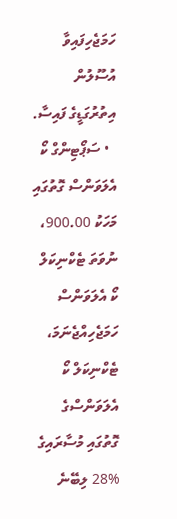ހަމަޖެހިފައިވާ އުސޫލުން އިތުރުގަޑީގެ ފައިސާ.
  • ސަޕޯޓިންގް ކޯ އެލަވަންސް ގޮތުގައި މަހަކު 900.00، ނުވަތަ ޓެކްނިކަލް ކޯ އެލަވަންސް ހަމަޖެހިއްޖެނަމަ، ޓެކްނިކަލް ކޯ އެލަވަންސްގެ ގޮތުގައި މުސާރައިގެ %28 ލިބޭނެ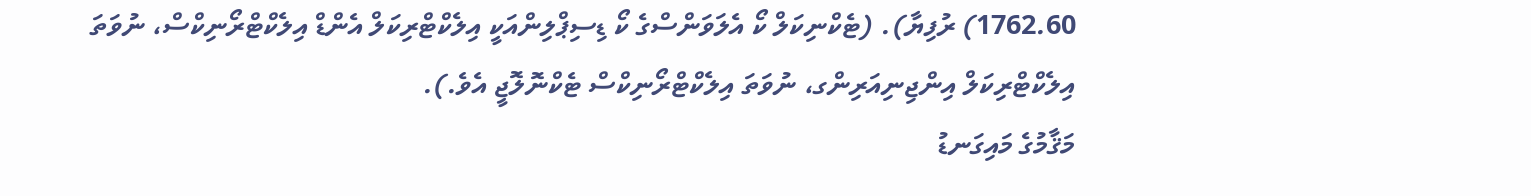1762.60) ރުފިޔާ). (ޓެކްނިކަލް ކޯ އެލަވަންސްގެ ކޯ ޑިސިޕްލިންއަކީ އިލެކްޓްރިކަލް އެންޑް އިލެކްޓްރޯނިކްސް، ނުވަތަ އިލެކްޓްރިކަލް އިންޖިނިއަރިންގ، ނުވަތަ އިލެކްޓްރޯނިކްސް ޓެކްނޮލޮޖީ އެވެ.).
މަޤާމުގެ މައިގަނޑު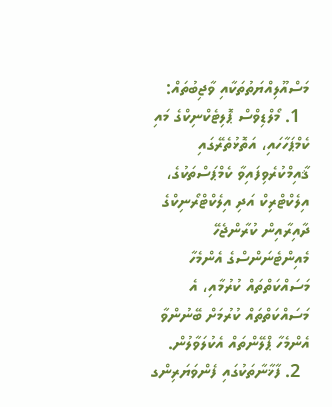މަސްއޫލިއްޔަތުތަކާއި ވާޖިބުތައް:
  1. މޯލްޑިވްސް ޕޮލިޓެކްނިކްގެ މައި ކެމްޕަހާހައި، އަތޮޅުތެރޭގައި ޤާއިމްކުރެވިފައިވާ ކެމްޕަސްތަކުގެ، އިލެކްޓްރިކް އަދި އިލެކްޓްރޯނިކްގެ ދާއިރާއިން ކުރާންޖެހޭ  މެއިންޓެނަންސްގެ އެންމެހާ މަސައްކަތްތައް ކުރުމާއި، އެ މަސައްކަތްތައް ކުރުމަށް ބޭނުންވާ އެންމެހާ ޕްލޭންތައް އެކުލަވާލުން.
  2. ފާޚާނާތަކުގައި ފެންވަޔަރިންގ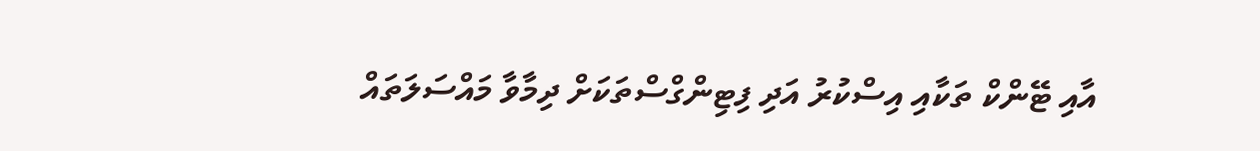އާއި ޓޭންކް ތަކާއި އިސްކުރު އަދި ފިޓިންގްސްތަކަށް ދިމާވާ މައްސަލަތައް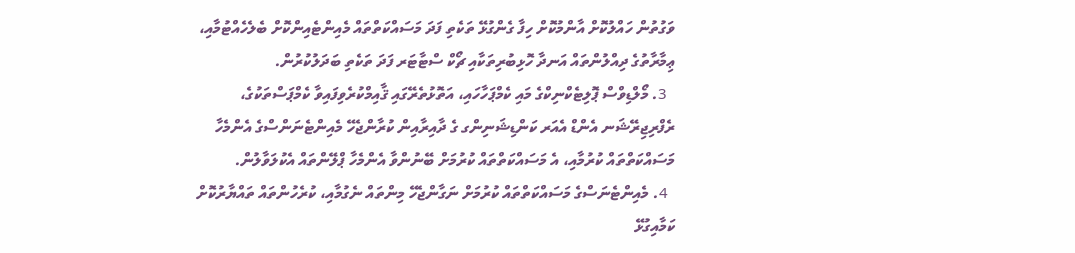ވަގުތުން ހައްލުކޮށް އާންމުކޮށް ހިފާ ގެންގުޅޭ ތަކެތި ފަދަ މަސައްކަތްތައް މެއިންޓެއިންކޮށް ބެލެހެއްޓުމާއި، ޢިމާރާތުގެ ދިއްލުންތައް އަނދާ ހޮޅިބުރިތަކާއި ޗޯކް ސްޓާޓަރ ފަދަ ތަކެތި ބަދަލުކުރުން.
  3. މޯލްޑިވްސް ޕޮލިޓެކްނިކްގެ މައި ކެމްޕަހާހައި، އަތޮޅުތެރޭގައި ޤާއިމްކުރެވިފައިވާ ކެމްޕަސްތަކުގެ، ރެފްރިޖިރޭޝަނ އެންޑް އެއަރ ކަންޑިޝަނިންގ ގެ ދާއިރާއިން ކުރާންޖެހޭ މެއިންޓެނަންސްގެ އެންމެހާ މަސައްކަތްތައް ކުރުމާއި، އެ މަސައްކަތްތައް ކުރުމަށް ބޭނުންވާ އެންމެހާ ޕްލޭންތައް އެކުލަވާލުން.
  4. މެއިންޓެނަސްގެ މަސައްކަތްތައް ކުރުމަށް ނަގާންޖެހޭ މިންތައް ނެގުމާއި، ކުރެހުންތައް ތައްޔާރުކޮށް ކަމާއިގުޅޭ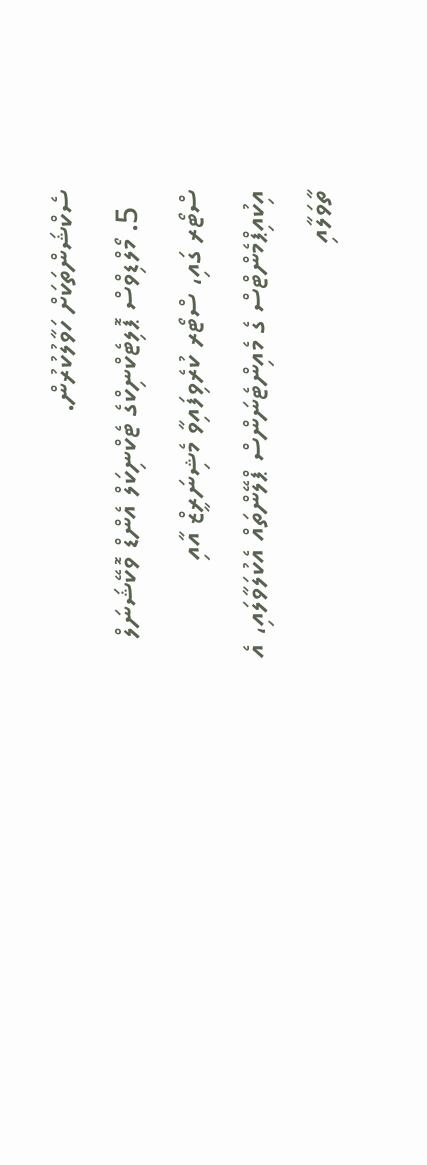ސެކްޝަންތަކަށް ހަވާލުކުރުން.
  5. މޯލްޑިވްސް ޕޮލިޓެކްނިކްގެ ޓެކްނިކަލް އެންޑް ވޮކޭޝަނަލް ސްޓޯރ ގައި، ސްޓޯރ ކުރެވިފައިވާ މެޝިނަރީޒް އާއި އިކުއިޕްމެންޓްސް ގެ މެއިންޓެނަންސް ޕްލޭންތައް އެކުލަވާލައި، އެ ތާވަލާއި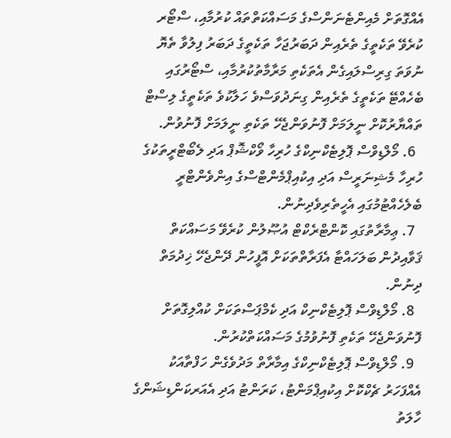އެއްގޮތަށް މެއިންޓެނަންސްގެ މަސައްކަތްތައް ކުރުމާއި، ސްޓޯރ ކުރެވޭ ތަކެތީގެ ތެރެއިން ދަބަރުޖަހާ ތަކެތީގެ ދަބަރު ފިލުވާ ތެޔޮ ނުވަތަ ގިރިސްލައިގެން އެތަކެތި މަރާމާތުކުރުމާއި، ސްޓޯރުގައި ބެހެއްޓޭ ތަކެތީގެ ތެރެއިން ގިނަދުވަސްވެ ހަލާކުވެ ތަކެތީގެ ލިސްޓް ތައްޔާރުކޮށް ނީލަމަށް ފޮނުވަންޖެހޭ ތަކެތި ނީލަމަށް ފޮނުވުން.
  6. މޯލްޑިވްސް ޕޮލިޓެކްނިކްގެ ހުރިހާ ވޯކްޝޮޕް އަދި ލެބޯޓްރީތަކުގެ ހުރިހާ މެޝިނަރީސް އަދި އިކުއިޕްމެންޓްސްގެ އިންވެންޓްރީ ބެލެހެއްޓުމުގައި އެހީތެރިވެދިނުން.
  7. ޢިމާރާތުގައި ކޮންޓްރެކްޓް އުޞޫލުން ކުރެވޭ މަސައްކަތް ޤަވާއިދުން ބަލަހައްޓާ އެފަރާތްތަކަށް އޮފީހުން ދޭންޖެހޭ ޚިދުމަތް ދިނުން.
  8. މޯލްޑިވްސް ޕޮލިޓެކްނިކް އަދި ކެމްޕަސްތަކަށް ކުއްލިގޮތަށް ފޮނުވަންޖެހޭ ތަކެތި ފޮނުވުމުގެ މަސައްކަތްކުރުން.
  9. މޯލްޑިވްސް ޕޮލިޓެކްނިކްގެ އިމާރާތް މަދުވެގެން ހަފްތާއަކު އެއްފަހަރު ޗެކްކޮށް އިކުއިޕްމަންޓު، ކަރަންޓު އަދި އެއަރކަންޑިޝަންގެ ހާލަތު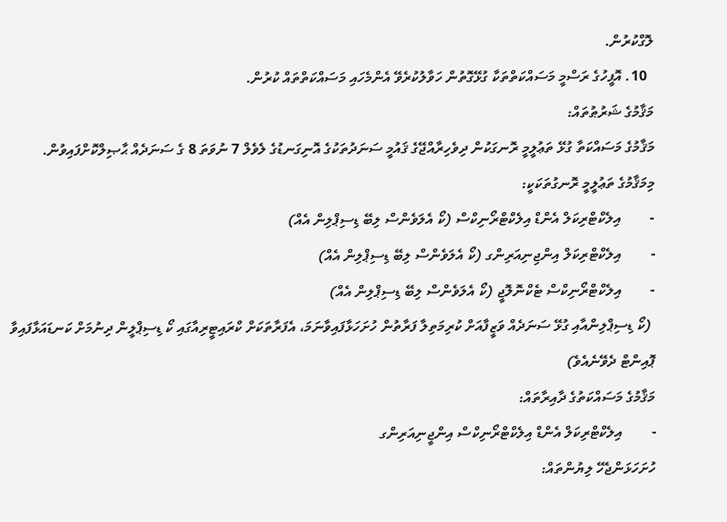ލޮގްކުރުން.
  10. އޮފީހުގެ ރަސްމީ މަސައްކަތްތަކާ ގުޅޭގޮތުން ހަވާލުކުރެވޭ އެންމެހައި މަސައްކަތްތައް ކުރުން.
މަޤާމުގެ ޝަރުޠުތައް:
މަޤާމުގެ މަސައްކަތާ ގުޅޭ ތަޢުލީމީ ރޮނގަކުން ދިވެހިރާއްޖޭގެ ޤައުމީ ސަނަދުތަކުގެ އޮނިގަނޑުގެ ލެވެލް 7 ނުވަތަ 8 ގެ ސަނަދެއް ޙާޞިލްކޮށްފައިވުން.
މިމަޤާމުގެ ތަޢުލީމީ ރޮނގުތަކަކީ:
-        އިލެކްޓްރިކަލް އެންޑް އިލެކްޓްރޯނިކްސް (ކޯ އެލަވެންސް ލިބޭ ޑިސިޕްލިން އެއް)
-        އިލެކްޓްރިކަލް އިންޖިނިއަރިންގ (ކޯ އެލަވެންސް ލިބޭ ޑިސިޕްލިން އެއް)
-        އިލެކްޓްރޯނިކްސް ޓެކްނޮލޮޖީ (ކޯ އެލަވެންސް ލިބޭ ޑިސިޕްލިން އެއް)
 (ކޯ ޑިސިޕްލިންއާއި ގުޅޭ ސަނަދެއް ވަޒީފާއަށް ކުރިމަތިލާ ފަރާތުން ހުށަހަޅާފައިވާނަމަ، އެފަރާތަކަށް ކްރައިޓީރިއާގައި ކޯ ޑިސިޕްލީން ދިނުމަށް ކަނޑައަޅާފައިވާ ޕޮއިންޓް ދެވޭނެއެވެ)
މަޤާމުގެ މަސައްކަތުގެ ދާއިރާތައް:
-        އިލެކްޓްރިކަލް އެންޑް އިލެކްޓްރޯނިކްސް އިންޖީނިއަރިންގ
ހުށަހަޅަންޖެހޭ ލިޔުންތައް: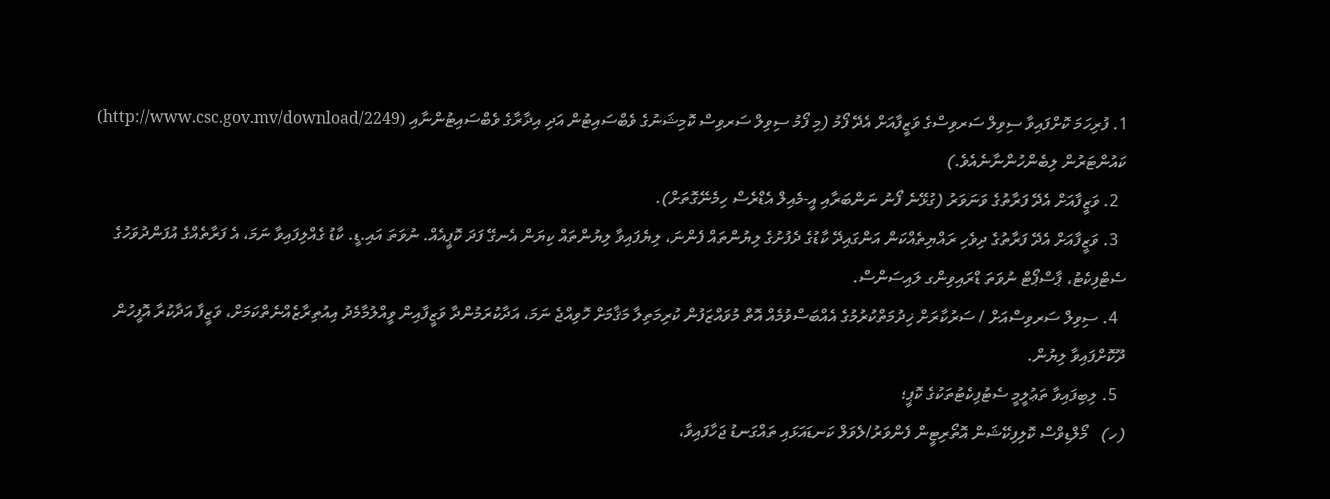1. ފުރިހަމަ ކޮށްފައިވާ ސިވިލް ސަރވިސްގެ ވަޒީފާއަށް އެދޭ ފޯމު (މި ފޯމު ސިވިލް ސަރވިސް ކޮމިޝަނުގެ ވެބްސައިޓުން އަދި އިދާރާގެ ވެބްސައިޓުންނާއި (http://www.csc.gov.mv/download/2249) ކައުންޓަރުން ލިބެންހުންނާނެއެވެ.)
  2. ވަޒީފާއަށް އެދޭ ފަރާތުގެ ވަނަވަރު (ގުޅޭނެ ފޯނު ނަންބަރާއި އީ-މެއިލް އެޑްރެސް ހިމެނޭގޮތަށް).
  3. ވަޒީފާއަށް އެދޭ ފަރާތުގެ ދިވެހި ރައްޔިތެއްކަން އަންގައިދޭ ކާޑުގެ ދެފުށުގެ ލިޔުންތައް ފެންނަ، ލިޔެފައިވާ ލިޔުންތައް ކިޔަން އެނގޭ ފަދަ ކޮޕީއެއް. ނުވަތަ އައި.ޑީ. ކާޑު ގެއްލިފައިވާ ނަމަ، އެ ފަރާތެއްގެ އުފަންދުވަހުގެ ސެޓްފިކެޓު، ޕާސްޕޯޓް ނުވަތަ ޑްރައިވިންގ ލައިސަންސް.
  4. ސިވިލް ސަރވިސްއަށް / ސަރުކާރަށް ޚިދުމަތްކުރުމުގެ އެއްބަސްވުމެއް އޮތް މުވައްޒަފުން ކުރިމަތިލާ މަޤާމަށް ހޮވިއްޖެ ނަމަ، އަދާކުރަމުންދާ ވަޒީފާއިން ވީއްލުމާމެދު އިއުތިރާޒެއްނެތްކަމަށް، ވަޒީފާ އަދާކުރާ އޮފީހުން ދޫކޮށްފައިވާ ލިޔުން.
  5. ލިބިފައިވާ ތަޢުލީމީ ސެޓުފިކެޓުތަކުގެ ކޮޕީ؛
(ހ)   މޯލްޑިވްސް ކޮލިފިކޭޝަން އޮތޯރިޓީން ފެންވަރު/ލެވަލް ކަނޑައަޅައި ތައްގަނޑު ޖަހާފައިވާ،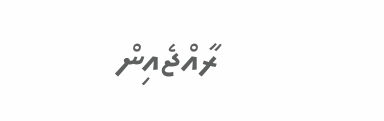ރާއްޖެއިން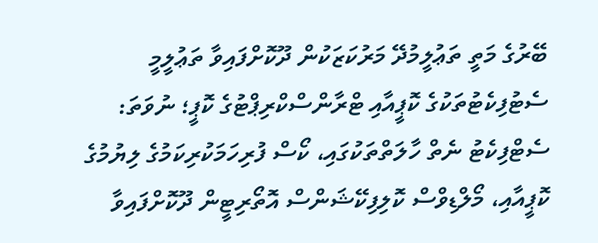ބޭރުގެ މަތީ ތަޢުލީމުދޭ މަރުކަޒަކުން ދޫކޮށްފައިވާ ތަޢުލީމީ ސެޓުފިކެޓުތަކުގެ ކޮޕީއާއި ޓްރާންސްކްރިޕްޓުގެ ކޮޕީ؛ ނުވަތަ: ސެޓްފިކެޓު ނެތް ހާލަތްތަކުގައި، ކޯސް ފުރިހަމަކުރިކަމުގެ ލިޔުމުގެ ކޮޕީއާއި، މޯލްޑިވްސް ކޮލިފިކޭޝަންސް އޮތޯރިޓީން ދޫކޮށްފައިވާ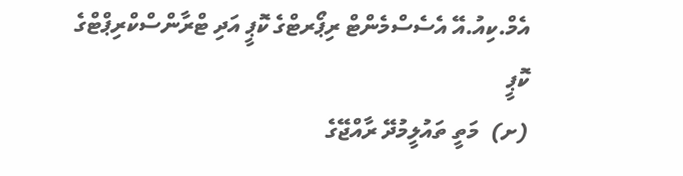އެމް.ކިއު.އޭ އެސެސްމެންޓް ރިޕޯރޓްގެ ކޮޕީ އަދި ޓްރާންސްކްރިޕްޓްގެ ކޮޕީ
(ށ)  މަތީ ތައުލީމުދޭ ރާއްޖޭގެ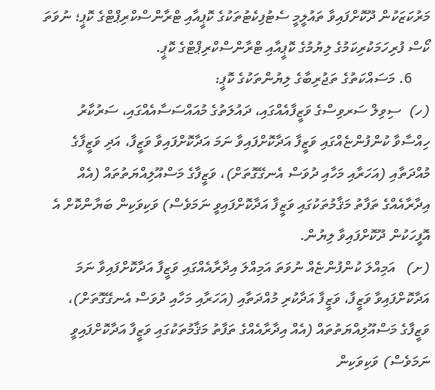މަރުކަޒަކުން ދޫކޮށްފައިވާ ތައުލީމީ ސެޓުފިކެޓުތަކުގެ ކޮޕީއާއި ޓްރާންސްކްރިޕްޓްގެ ކޮޕީ؛ ނުވަތަ ކޯސް ފުރިހަމަކުރިކަމުގެ ލިޔުމުގެ ކޮޕީއާއި ޓްރާންސްކްރިޕްޓްގެ ކޮޕީ.
     6. މަސައްކަތުގެ ތަޖުރިބާގެ ލިޔުންތަކުގެ ކޮޕީ:
(ހ)  ސިވިލް ސަރވިސްގެ ވަޒީފާއެއްގައި، ދައުލަތުގެ މުއައްސަސާއެއްގައި، ސަރުކާރު ހިއްސާވާ ކުންފުންޏެއްގައި ވަޒީފާ އަދާކޮށްފައިވާ ނަމަ އަދާކޮށްފައިވާ ވަޒީފާ، އަދި ވަޒީފާގެ މުއްދަތާއި (އަހަރާއި މަހާއި ދުވަސް އެނގޭގޮތަށް)، ވަޒީފާގެ މަސްއޫލިއްޔަތުތައް (އެއް އިދާރާއެއްގެ ތަފާތު މަޤާމުތަކުގައި ވަޒީފާ އަދާކޮށްފައިވީ ނަމަވެސް) ވަކިވަކިން ބަޔާންކޮށް އެ އޮފީހަކުން ދޫކޮށްފައިވާ ލިޔުން.
(ށ)   އަމިއްލަ ކުންފުންޏެއް ނުވަތަ އަމިއްލަ އިދާރާއެއްގައި ވަޒީފާ އަދާކޮށްފައިވާ ނަމަ އަދާކޮށްފައިވާ ވަޒީފާ، ވަޒީފާ އަދާކުރި މުއްދަތާއި (އަހަރާއި މަހާއި ދުވަސް އެނގޭގޮތަށް)، ވަޒީފާގެ މަސްއޫލިއްޔަތުތައް (އެއް އިދާރާއެއްގެ ތަފާތު މަޤާމުތަކުގައި ވަޒީފާ އަދާކޮށްފައިވީ ނަމަވެސް) ވަކިވަކިން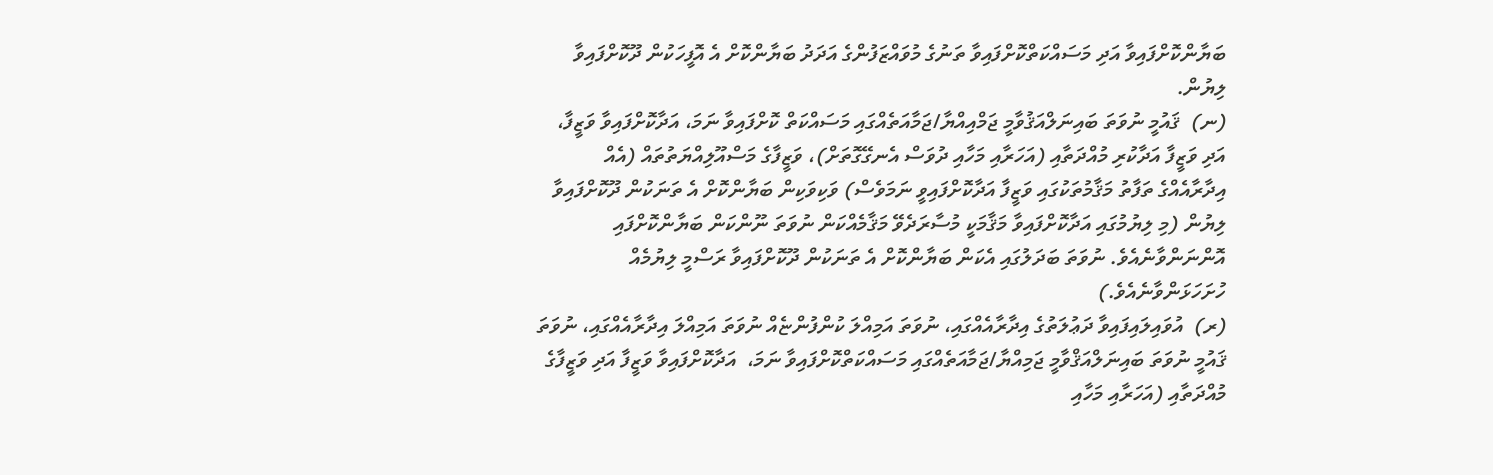ބަޔާންކޮށްފައިވާ އަދި މަސައްކަތްކޮށްފައިވާ ތަނުގެ މުވައްޒަފުންގެ އަދަދު ބަޔާންކޮށް އެ އޮފީހަކުން ދޫކޮށްފައިވާ ލިޔުން.
(ނ)  ޤައުމީ ނުވަތަ ބައިނަލްއަޤުވާމީ ޖަމްއިއްޔާ/ޖަމާއަތެއްގައި މަސައްކަތް ކޮށްފައިވާ ނަމަ، އަދާކޮށްފައިވާ ވަޒީފާ، އަދި ވަޒީފާ އަދާކުރި މުއްދަތާއި (އަހަރާއި މަހާއި ދުވަސް އެނގޭގޮތަށް)، ވަޒީފާގެ މަސްއޫލިއްޔަތުތައް (އެއް އިދާރާއެއްގެ ތަފާތު މަޤާމުތަކުގައި ވަޒީފާ އަދާކޮށްފައިވީ ނަމަވެސް) ވަކިވަކިން ބަޔާންކޮށް އެ ތަނަކުން ދޫކޮށްފައިވާ ލިޔުން (މި ލިޔުމުގައި އަދާކޮށްފައިވާ މަޤާމަކީ މުސާރަދެވޭ މަޤާމެއްކަން ނުވަތަ ނޫންކަން ބަޔާންކޮށްފައި އޮންނަންވާނެއެވެ. ނުވަތަ ބަދަލުގައި އެކަން ބަޔާންކޮށް އެ ތަނަކުން ދޫކޮށްފައިވާ ރަސްމީ ލިޔުމެއް ހުށަހަޅަންވާނެއެވެ.)
(ރ)  އުވައިލައިފައިވާ ދަޢުލަތުގެ އިދާރާއެއްގައި، ނުވަތަ އަމިއްލަ ކުންފުންޏެއް ނުވަތަ އަމިއްލަ އިދާރާއެއްގައި، ނުވަތަ ޤައުމީ ނުވަތަ ބައިނަލްއަޤްވާމީ ޖަމިއްޔާ/ޖަމާއަތެއްގައި މަސައްކަތްކޮށްފައިވާ ނަމަ،  އަދާކޮށްފައިވާ ވަޒީފާ އަދި ވަޒީފާގެ މުއްދަތާއި (އަހަރާއި މަހާއި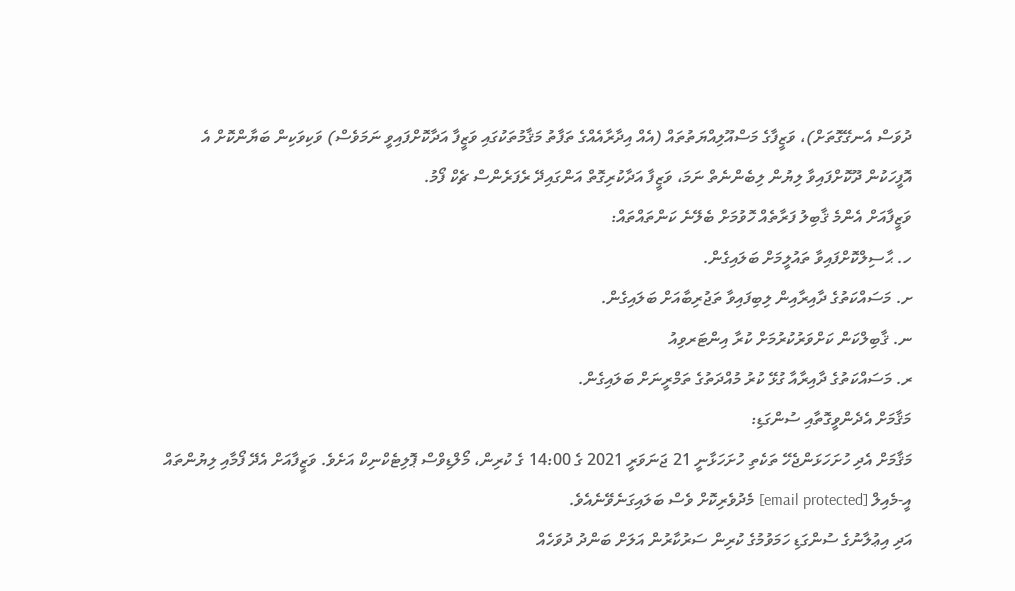ދުވަސް އެނގޭގޮތަށް)، ވަޒީފާގެ މަސްއޫލިއްޔަތުތައް (އެއް އިދާރާއެއްގެ ތަފާތު މަޤާމުތަކުގައި ވަޒީފާ އަދާކޮށްފައިވީ ނަމަވެސް) ވަކިވަކިން ބަޔާންކޮށް އެ އޮފީހަކުން ދޫކޮށްފައިވާ ލިޔުން ލިބެންނެތް ނަމަ، ވަޒީފާ އަދާކުރިގޮތް އަންގައިދޭ ރެފަރެންސް ޗެކް ފޯމު.
ވަޒީފާއަށް އެންމެ ޤާބިލު ފަރާތެއް ހޮވުމަށް ބެލޭނެ ކަންތައްތައް:
ހ. ޙާސިލްކޮށްފައިވާ ތައުލީމަށް ބަލައިގެން.
ށ. މަސައްކަތުގެ ދާއިރާއިން ލިބިފައިވާ ތަޖުރިބާއަށް ބަލައިގެން.
ނ. ޤާބިލްކަން ކަށްވަރުކުރުމަށް ކުރާ އިންޓަރވިއު
ރ. މަސައްކަތުގެ ދާއިރާއާ ގުޅޭ ކުރު މުއްދަތުގެ ތަމްރީނަށް ބަލައިގެން.
މަޤާމަށް އެދެންވީގޮތާއި ސުންގަޑި:
މަޤާމަށް އެދި ހުށަހަޅަންޖެހޭ ތަކެތި ހުށަހަޅާނީ 21 ޖަނަވަރީ 2021 ގެ 14:00 ގެ ކުރިން، މޯލްޑިވްސް ޕޮލިޓެކްނިކް އަށެވެ. ވަޒީފާއަށް އެދޭ ފޯމާއި ލިޔުންތައް އީ-މެއިލް [email protected] މެދުވެރިކޮށް ވެސް ބަލައިގަނެވޭނެއެވެ.
އަދި އިޢުލާނުގެ ސުންގަޑި ހަމަވުމުގެ ކުރިން ސަރުކާރުން އަލަށް ބަންދު ދުވަހެއް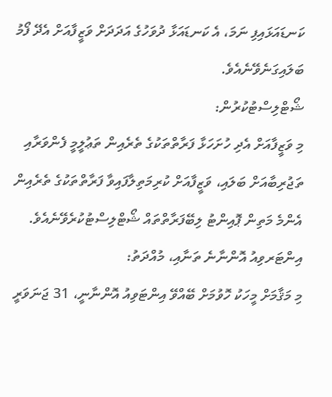ކަނޑައަޅައިފި ނަމަ، އެ ކަނޑައަޅާ ދުވަހުގެ އަދަދަށް ވަޒީފާއަށް އެދޭ ފޯމު ބަލައިގަނެވޭނެއެވެ.
ޝޯޓްލިސްޓުކުރުން:
މި ވަޒީފާއަށް އެދި ހުށަހަޅާ ފަރާތްތަކުގެ ތެރެއިން ތަޢުލީމީ ފެންވަރާއި ތަޖުރިބާއަށް ބަލައި، ވަޒީފާއަށް ކުރިމަތިލާފައިވާ ފަރާތްތަކުގެ ތެރެއިން އެންމެ މަތިން ޕޮއިންޓު ލިބޭފަރާތްތައް ޝޯޓްލިސްޓުކުރެވޭނެއެވެ.
އިންޓަރވިއު އޮންނާނެ ތަނާއި، މުއްދަތު:
މި މަޤާމަށް މީހަކު ހޮވުމަށް ބޭއްވޭ އިންޓަވިއު އޮންނާނީ، 31 ޖަނަވަރީ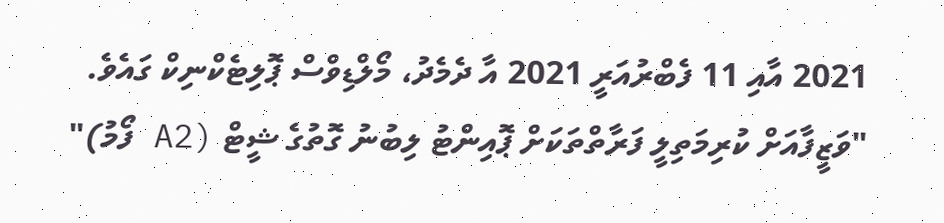2021 އާއި 11 ފެބްރުއަރީ 2021 އާ ދެމެދު، މޯލްޑިވްސް ޕޮލިޓެކްނިކް ގައެވެ.
"ވަޒީފާއަށް ކުރިމަތިލީ ފަރާތްތަކަށް ޕޮއިންޓު ލިބުނު ގޮތުގެ ޝީޓް (A2 ފޯމު)"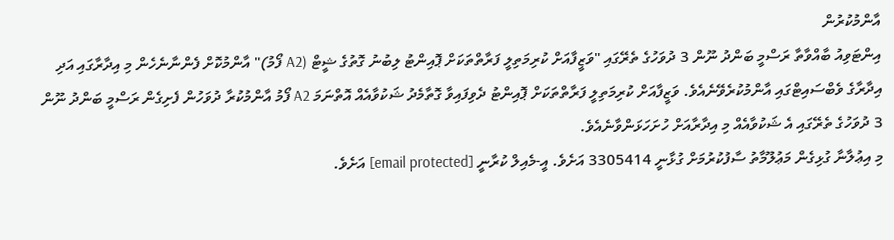އާންމުކުރުން
އިންޓަވިއު ބާއްވާތާ ރަސްމީ ބަންދު ނޫން 3 ދުވަހުގެ ތެރޭގައި "ވަޒީފާއަށް ކުރިމަތިލީ ފަރާތްތަކަށް ޕޮއިންޓު ލިބުނު ގޮތުގެ ޝީޓް (A2 ފޯމު)" އާންމުކޮށް ފެންނާނެހެން މި އިދާރާގައި އަދި އިދާރާގެ ވެބްސައިޓްގައި އާންމުކުރެވޭނެއެވެ. ވަޒީފާއަށް ކުރިމަތިލީ ފަރާތްތަކަށް ޕޮއިންޓު ދެވިފައިވާ ގޮތާމެދު ޝަކުވާއެއް އޮތްނަމަ A2 ފޯމު އާންމުކުރާ ދުވަހުން ފެށިގެން ރަސްމީ ބަންދު ނޫން 3 ދުވަހުގެ ތެރޭގައި އެ ޝަކުވާއެއް މި އިދާރާއަށް ހުށަހަޅަންވާނެއެވެ.
މި އިޢުލާނާ ގުޅިގެން މަޢުލޫމާތު ސާފުކުރުމަށް ގުޅާނީ 3305414 އަށެވެ. އީ-މެއިލް ކުރާނީ [email protected] އަށެވެ.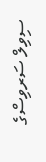ސިވިލް ސަރވިސްގެ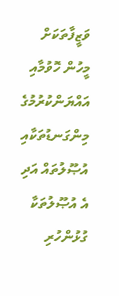ވަޒީފާތަކަށް މީހުން ހޮވުމާއި އައްޔަންކުރުމުގެ މިންގަނޑުތަކާއި އުޞޫލުތައް އަދި އެ އުޞޫލުތަކާ ގުޅުންހުރި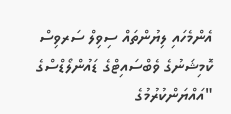އެންމެހައި ލިޔުންތައް ސިވިލް ސަރވިސް ކޮމިޝަނުގެ ވެބްސައިޓްގެ ޑައުންލޯޑްސްގެ "އައްޔަންކުރުމުގެ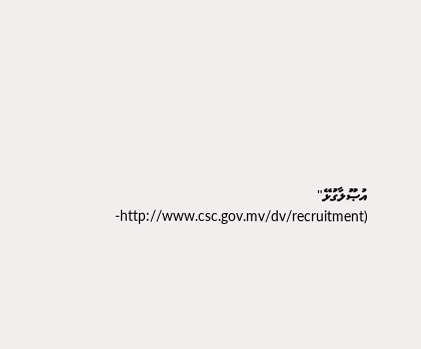އުޞޫލާގުޅޭ" (http://www.csc.gov.mv/dv/recruitment-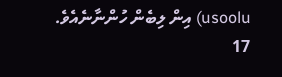usoolu) އިން ލިބެން ހުންނާނެއެވެ.
17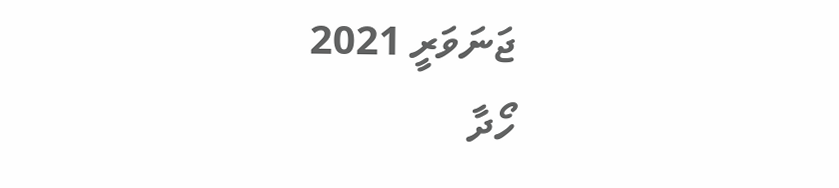ޖަނަވަރީ 2021
ހޯދާ